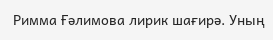Римма Ғәлимова лирик шағирә. Уның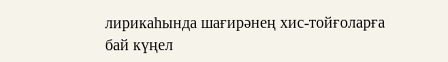лирикаһында шағирәнең хис-тойғоларға бай күңел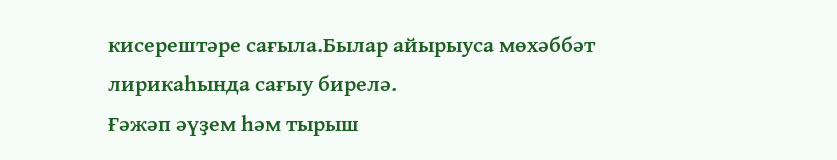кисерештәре сағыла.Былар айырыуса мөхәббәт лирикаһында сағыу бирелә.
Ғәжәп әүҙем һәм тырыш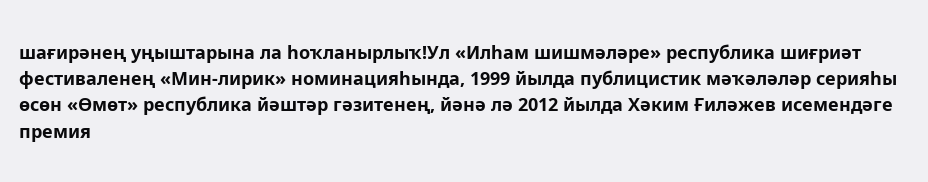шағирәнең уңыштарына ла һоҡланырлыҡ!Ул «Илһам шишмәләре» республика шиғриәт фестиваленең «Мин-лирик» номинацияһында, 1999 йылда публицистик мәҡәләләр серияһы өсөн «Өмөт» республика йәштәр гәзитенең, йәнә лә 2012 йылда Хәким Ғиләжев исемендәге премия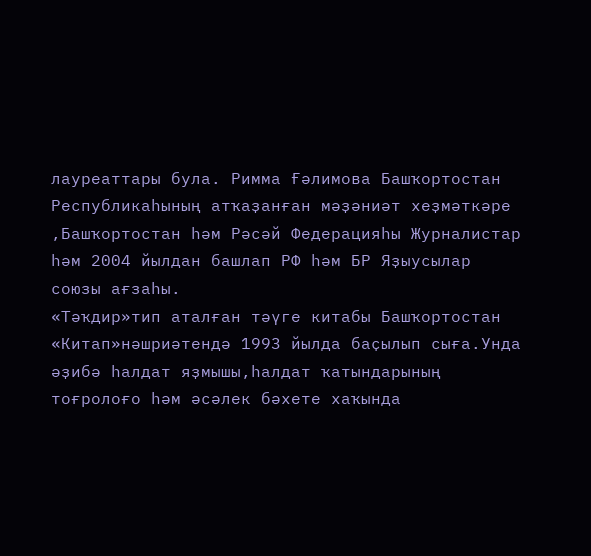лауреаттары була. Римма Ғәлимова Башҡортостан Республикаһының атҡаҙанған мәҙәниәт хеҙмәткәре ,Башҡортостан һәм Рәсәй Федерацияһы Журналистар һәм 2004 йылдан башлап РФ һәм БР Яҙыусылар союзы ағзаһы.
«Тәҡдир»тип аталған тәүге китабы Башҡортостан «Китап»нәшриәтендә 1993 йылда баҫылып сыға.Унда әҙибә һалдат яҙмышы,һалдат ҡатындарының тоғролоғо һәм әсәлек бәхете хаҡында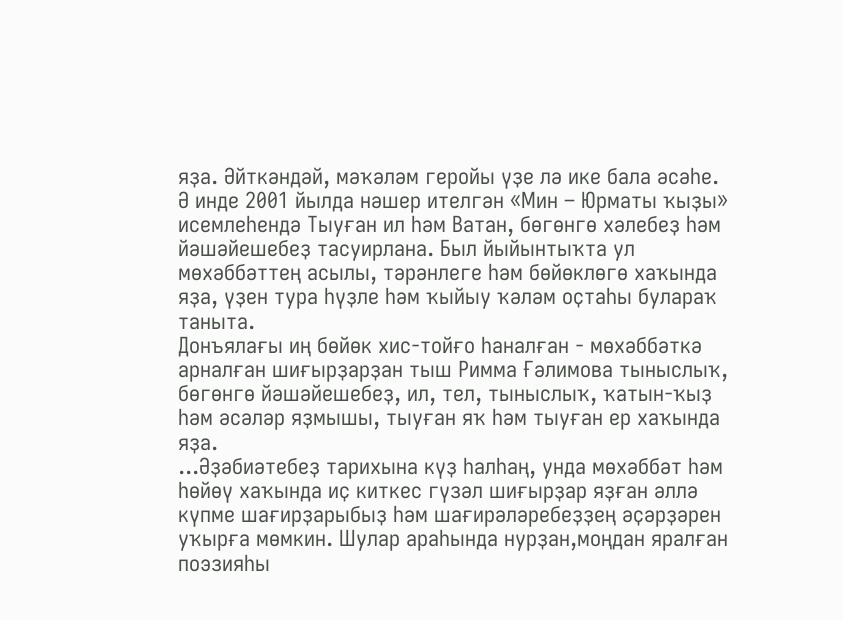яҙа. Әйткәндәй, мәҡәләм геройы үҙе лә ике бала әсәһе.
Ә инде 2001 йылда нәшер ителгән «Мин – Юрматы ҡыҙы» исемлеһендә Тыуған ил һәм Ватан, бөгөнгө хәлебеҙ һәм йәшәйешебеҙ тасуирлана. Был йыйынтыҡта ул мөхәббәттең асылы, тәрәнлеге һәм бөйөклөгө хаҡында яҙа, үҙен тура һүҙле һәм ҡыйыу ҡәләм оҫтаһы булараҡ таныта.
Донъялағы иң бөйөк хис-тойғо һаналған - мөхәббәткә арналған шиғырҙарҙан тыш Римма Ғәлимова тыныслыҡ, бөгөнгө йәшәйешебеҙ, ил, тел, тыныслыҡ, ҡатын-ҡыҙ һәм әсәләр яҙмышы, тыуған яҡ һәм тыуған ер хаҡында яҙа.
...Әҙәбиәтебеҙ тарихына күҙ һалһаң, унда мөхәббәт һәм һөйөү хаҡында иҫ киткес гүзәл шиғырҙар яҙған әллә күпме шағирҙарыбыҙ һәм шағирәләребеҙҙең әҫәрҙәрен уҡырға мөмкин. Шулар араһында нурҙан,моңдан яралған поэзияһы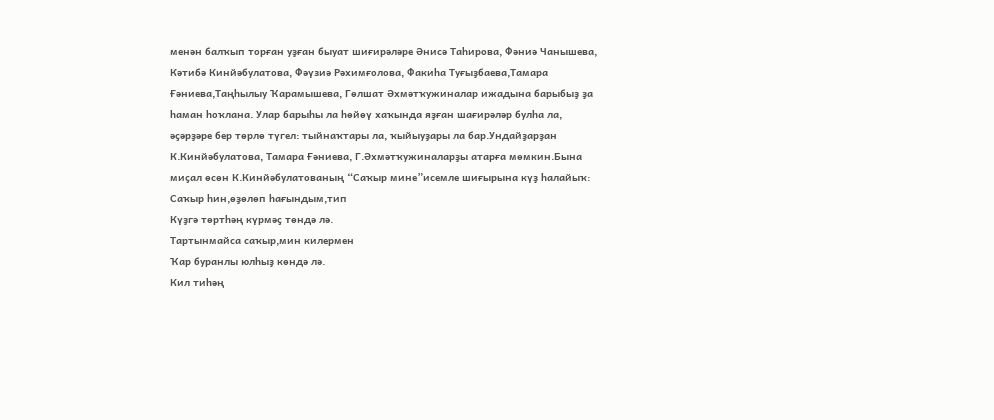менән балҡып торған уҙған быуат шиғирәләре Әнисә Таһирова, Фәниә Чанышева, Кәтибә Кинйәбулатова, Фәүзиә Рәхимғолова, Факиһа Туғыҙбаева,Тамара Ғәниева,Таңһылыу Ҡарамышева, Гөлшат Әхмәтҡужиналар ижадына барыбыҙ ҙа һаман һоҡлана. Улар барыһы ла һөйөү хаҡында яҙған шағирәләр булһа ла, әҫәрҙәре бер төрлө түгел: тыйнаҡтары ла, ҡыйыуҙары ла бар.Ундайҙарҙан К.Кинйәбулатова, Тамара Ғәниева, Г.Әхмәтҡужиналарҙы атарға мөмкин.Бына миҫал өсөн К.Кинйәбулатованың “Саҡыр мине”исемле шиғырына күҙ һалайыҡ:
Саҡыр һин,өҙөлөп һағындым,тип
Күҙгә төртһәң күрмәҫ төндә лә.
Тартынмайса саҡыр,мин килермен
Ҡар буранлы юлһыҙ көндә лә.
Кил тиһәң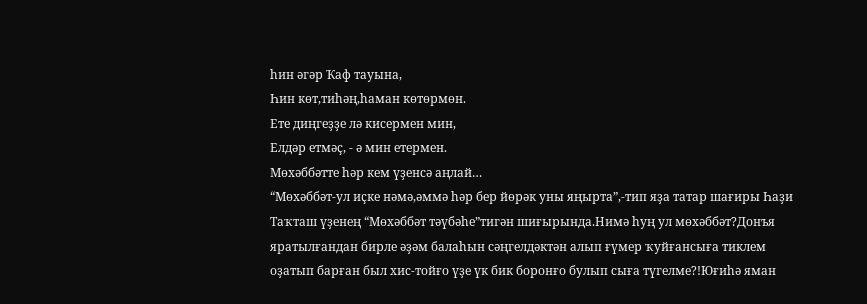һин әгәр Ҡаф тауына,
Һин көт,тиһәң,һаман көтөрмөн.
Ете диңгеҙҙе лә кисермен мин,
Елдәр етмәҫ, - ә мин етермен.
Мөхәббәтте һәр кем үҙенсә аңлай…
“Мөхәббәт-ул иҫке нәмә,әммә һәр бер йөрәк уны яңырта”,-тип яҙа татар шағиры Һаҙи Таҡташ үҙенең “Мөхәббәт тәүбәһе”тигән шиғырында.Нимә һуң ул мөхәббәт?Донъя яратылғандан бирле әҙәм балаһын сәңгелдәктән алып ғүмер ҡуйғансыға тиклем оҙатып барған был хис-тойғо үҙе үк бик боронғо булып сыға түгелме?!Юғиһә яман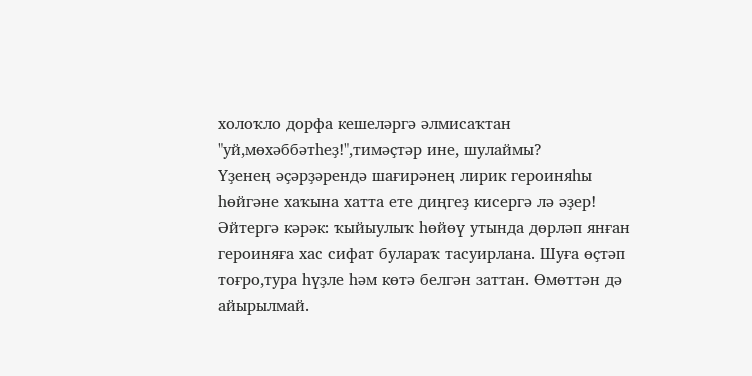холоҡло дорфа кешеләргә әлмисаҡтан "уй,мөхәббәтһеҙ!",тимәҫтәр ине, шулаймы?
Үҙенең әҫәрҙәрендә шағирәнең лирик героиняһы һөйгәне хаҡына хатта ете диңгеҙ кисергә лә әҙер! Әйтергә кәрәк: ҡыйыулыҡ һөйөү утында дөрләп янған героиняға хас сифат булараҡ тасуирлана. Шуға өҫтәп тоғро,тура һүҙле һәм көтә белгән заттан. Өмөттән дә айырылмай.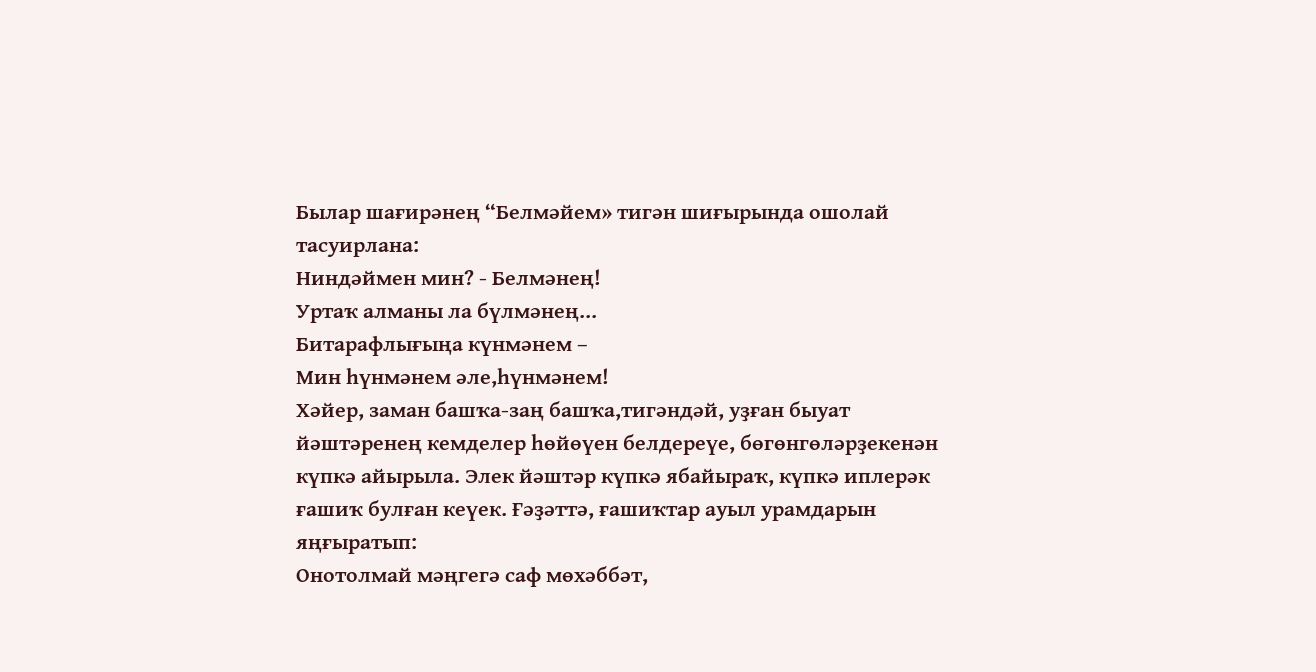Былар шағирәнең “Белмәйем» тигән шиғырында ошолай тасуирлана:
Ниндәймен мин? - Белмәнең!
Уртаҡ алманы ла бүлмәнең...
Битарафлығыңа күнмәнем –
Мин һүнмәнем әле,һүнмәнем!
Хәйер, заман башҡа-заң башҡа,тигәндәй, уҙған быуат йәштәренең кемделер һөйөүен белдереүе, бөгөнгөләрҙекенән күпкә айырыла. Элек йәштәр күпкә ябайыраҡ, күпкә иплерәк ғашиҡ булған кеүек. Ғәҙәттә, ғашиҡтар ауыл урамдарын яңғыратып:
Онотолмай мәңгегә саф мөхәббәт,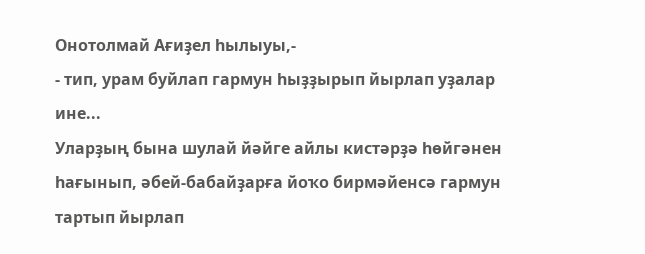Онотолмай Ағиҙел һылыуы,-
- тип, урам буйлап гармун һыҙҙырып йырлап уҙалар ине...
Уларҙың бына шулай йәйге айлы кистәрҙә һөйгәнен һағынып, әбей-бабайҙарға йоҡо бирмәйенсә гармун тартып йырлап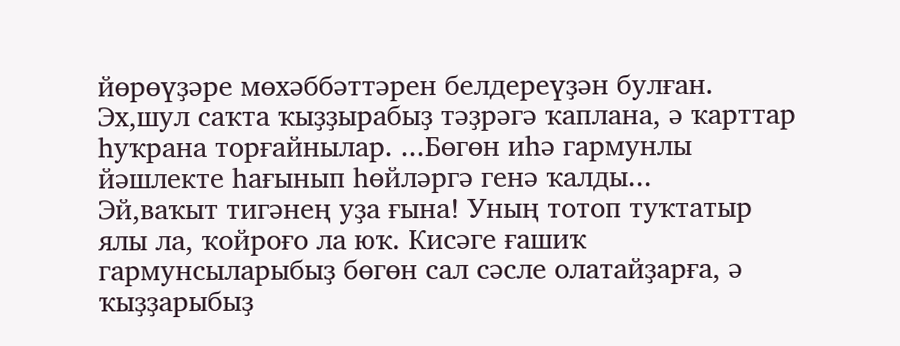йөрөүҙәре мөхәббәттәрен белдереүҙән булған. Эх,шул саҡта ҡыҙҙырабыҙ тәҙрәгә ҡаплана, ә ҡарттар һуҡрана торғайнылар. ...Бөгөн иһә гармунлы йәшлекте һағынып һөйләргә генә ҡалды...
Эй,ваҡыт тигәнең уҙа ғына! Уның тотоп туҡтатыр ялы ла, ҡойроғо ла юҡ. Кисәге ғашиҡ гармунсыларыбыҙ бөгөн сал сәсле олатайҙарға, ә ҡыҙҙарыбыҙ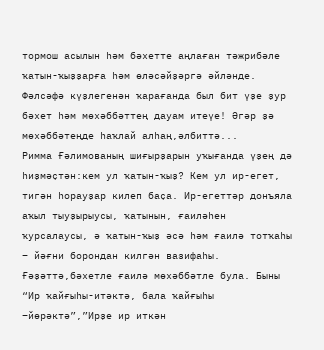тормош асылын һәм бәхетте аңлаған тәжрибәле ҡатын-ҡыҙҙарға һәм өләсәйҙәргә әйләнде. Фәлсәфә күҙлегенән ҡарағанда был бит үҙе ҙур бәхет һәм мөхәббәттең дауам итеүе! Әгәр ҙә мөхәббәтеңде һаҡлай алһаң,әлбиттә...
Римма Ғәлимованың шиғырҙарын уҡығанда үҙең дә һиҙмәҫтән:кем ул ҡатын-ҡыҙ? Кем ул ир-егет, тигән һорауҙар килеп баҫа. Ир-егеттәр донъяла аҡыл тыуҙырыусы, ҡатынын, ғаиләһен ҡурсалаусы, ә ҡатын-ҡыҙ әсә һәм ғаилә тотҡаһы – йәғни борондан килгән вазифаһы. Ғәҙәттә,бәхетле ғаилә мөхәббәтле була. Быны “Ир ҡайғыһы-итәктә, бала ҡайғыһы –йөрәктә”,”Ирҙе ир иткән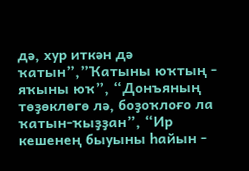дә, хур иткән дә ҡатын”,”Ҡатыны юҡтың - яҡыны юҡ”, “Донъяның төҙөклөгө лә, боҙоҡлоғо ла ҡатын-ҡыҙҙан”, “Ир кешенең быуыны һайын -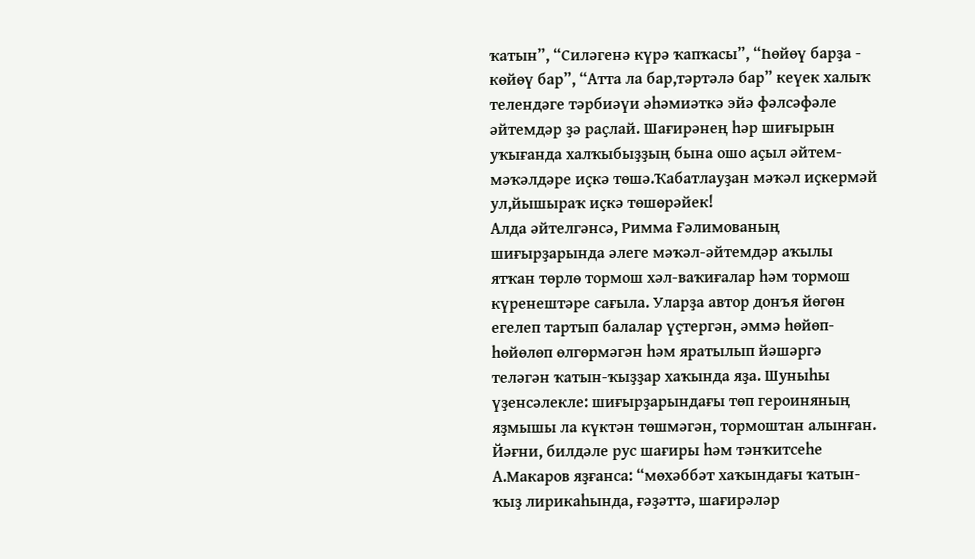ҡатын”, “Силәгенә күрә ҡапҡасы”, “Һөйөү барҙа - көйөү бар”, “Атта ла бар,тәртәлә бар” кеүек халыҡ телендәге тәрбиәүи әһәмиәткә эйә фәлсәфәле әйтемдәр ҙә раҫлай. Шағирәнең һәр шиғырын уҡығанда халҡыбыҙҙың бына ошо аҫыл әйтем-мәҡәлдәре иҫкә төшә.Ҡабатлауҙан мәҡәл иҫкермәй ул,йышыраҡ иҫкә төшөрәйек!
Алда әйтелгәнсә, Римма Ғәлимованың шиғырҙарында әлеге мәҡәл-әйтемдәр аҡылы ятҡан төрлө тормош хәл-ваҡиғалар һәм тормош күренештәре сағыла. Уларҙа автор донъя йөгөн егелеп тартып балалар үҫтергән, әммә һөйөп-һөйөлөп өлгөрмәгән һәм яратылып йәшәргә теләгән ҡатын-ҡыҙҙар хаҡында яҙа. Шуныһы үҙенсәлекле: шиғырҙарындағы төп героиняның яҙмышы ла күктән төшмәгән, тормоштан алынған. Йәғни, билдәле рус шағиры һәм тәнҡитсеһе А.Макаров яҙғанса: “мөхәббәт хаҡындағы ҡатын-ҡыҙ лирикаһында, ғәҙәттә, шағирәләр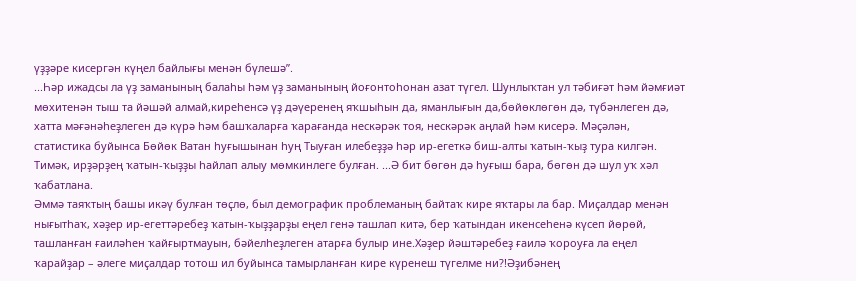үҙҙәре кисергән күңел байлығы менән бүлешә”.
...Һәр ижадсы ла үҙ заманының балаһы һәм үҙ заманының йоғонтоһонан азат түгел. Шунлыҡтан ул тәбиғәт һәм йәмғиәт мөхитенән тыш та йәшәй алмай,киреһенсә үҙ дәүеренең яҡшыһын да, яманлығын да,бөйөклөгөн дә, түбәнлеген дә, хатта мәғәнәһеҙлеген дә күрә һәм башҡаларға ҡарағанда нескәрәк тоя, нескәрәк аңлай һәм кисерә. Мәҫәлән, статистика буйынса Бөйөк Ватан һуғышынан һуң Тыуған илебеҙҙә һәр ир-егеткә биш-алты ҡатын-ҡыҙ тура килгән. Тимәк, ирҙәрҙең ҡатын-ҡыҙҙы һайлап алыу мөмкинлеге булған. ...Ә бит бөгөн дә һуғыш бара, бөгөн дә шул уҡ хәл ҡабатлана.
Әммә таяҡтың башы икәү булған төҫлө, был демографик проблеманың байтаҡ кире яҡтары ла бар. Миҫалдар менән нығытһаҡ, хәҙер ир-егеттәребеҙ ҡатын-ҡыҙҙарҙы еңел генә ташлап китә, бер ҡатындан икенсеһенә күсеп йөрөй, ташланған ғаиләһен ҡайғыртмауын, бәйелһеҙлеген атарға булыр ине.Хәҙер йәштәребеҙ ғаилә ҡороуға ла еңел ҡарайҙар – әлеге миҫалдар тотош ил буйынса тамырланған кире күренеш түгелме ни?!Әҙибәнең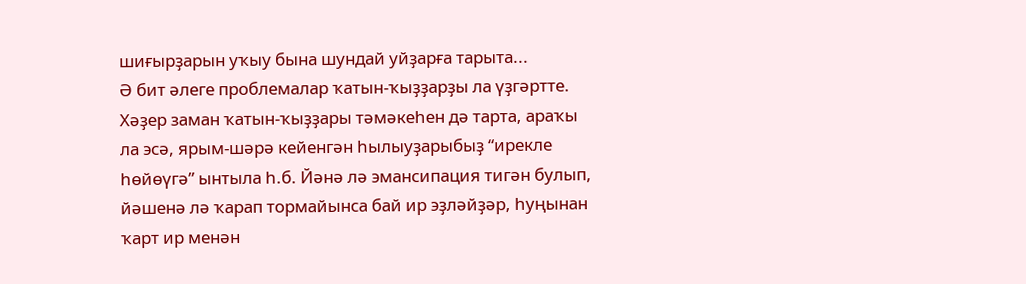шиғырҙарын уҡыу бына шундай уйҙарға тарыта...
Ә бит әлеге проблемалар ҡатын-ҡыҙҙарҙы ла үҙгәртте. Хәҙер заман ҡатын-ҡыҙҙары тәмәкеһен дә тарта, араҡы ла эсә, ярым-шәрә кейенгән һылыуҙарыбыҙ “ирекле һөйөүгә” ынтыла һ.б. Йәнә лә эмансипация тигән булып, йәшенә лә ҡарап тормайынса бай ир эҙләйҙәр, һуңынан ҡарт ир менән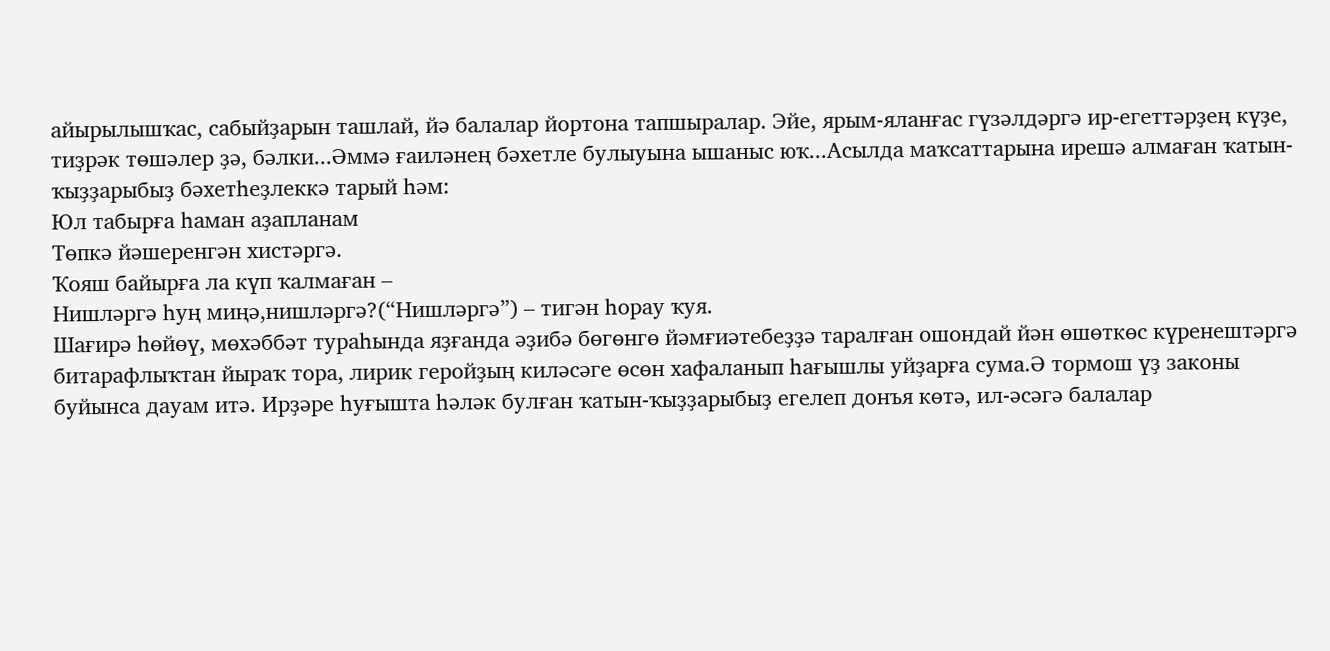айырылышҡас, сабыйҙарын ташлай, йә балалар йортона тапшыралар. Эйе, ярым-яланғас гүзәлдәргә ир-егеттәрҙең күҙе, тиҙрәк төшәлер ҙә, бәлки...Әммә ғаиләнең бәхетле булыуына ышаныс юҡ...Асылда маҡсаттарына ирешә алмаған ҡатын-ҡыҙҙарыбыҙ бәхетһеҙлеккә тарый һәм:
Юл табырға һаман аҙапланам
Төпкә йәшеренгән хистәргә.
Ҡояш байырға ла күп ҡалмаған –
Нишләргә һуң миңә,нишләргә?(“Нишләргә”) – тигән һорау ҡуя.
Шағирә һөйөү, мөхәббәт тураһында яҙғанда әҙибә бөгөнгө йәмғиәтебеҙҙә таралған ошондай йән өшөткөс күренештәргә битарафлыҡтан йыраҡ тора, лирик геройҙың киләсәге өсөн хафаланып һағышлы уйҙарға сума.Ә тормош үҙ законы буйынса дауам итә. Ирҙәре һуғышта һәләк булған ҡатын-ҡыҙҙарыбыҙ егелеп донъя көтә, ил-әсәгә балалар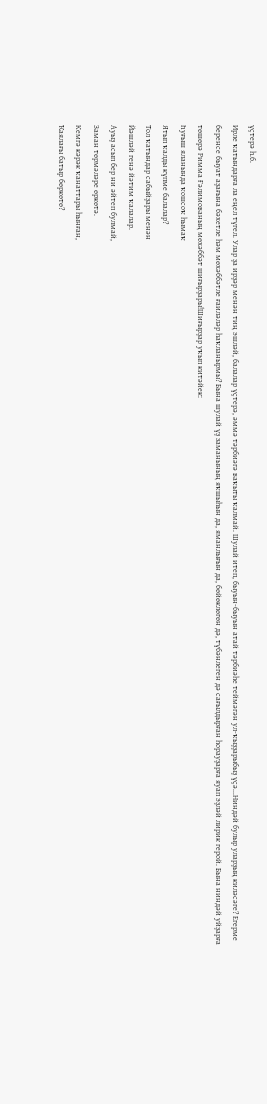үҫтерә һ.б.
Ирле ҡатындарға ла еңел түгел. Улар ҙа ирҙәр менән тиң эшләй, балалар үҫтерә, әммә тәрбиәгә ваҡыты ҡалмай. Шулай итеп, быуын-быуын атай тәрбиәһе теймәгән ул-ҡыҙҙарыбыҙ үҫә...Ниндәй булыр уларҙың киләсәге? Егерме беренсе быуат аҙағына бәхетле һәм мөхәббәтле ғаиләләр һаҡланырмы? Бына шулай үҙ заманының яҡшыһын да, яманлығын да, бөйөклөгөн дә, түбәнлеген дә сағылдырған һорауҙарға яуап эҙләй лирик герой. Бына ниндәй уйҙарға төшөрә Римма Ғәлимованың мөхәббәт шиғырҙары!Шиғырҙар уҡып китәйек:
Һуғыш яланында ҡошсоҡ һымаҡ
Ятып ҡалды күпме балалар?
Тол ҡатындар сабыйҙары менән
Йәшләй генә йәтим ҡалалар.
Ауыҙ асып бер ни әйтеп булмай,
Заман төрмәләре өркөтә.
Кемгә кәрәк ҡанаттары һынған,
Ҡаялағы батыр бөркөтө?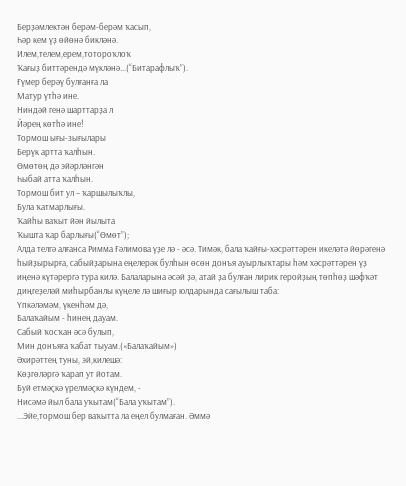Берҙәмлектән берәм-берәм ҡасып,
Һәр кем үҙ өйөнә бикләнә.
Илем,телем,ерем,тотороҡлоҡ
Ҡағыҙ биттәрендә мүкләнә...(“Битарафлыҡ”).
Ғүмер берәү булғанға ла
Матур үтһә ине.
Ниндәй генә шарттарҙа л
Йәрең көтһә ине!
Тормош ығы-зығылары
Берүк артта ҡалһын.
Өмөтөң дә эйәрләнгән
Һыбай атта ҡалһын.
Тормош бит ул – ҡаршылыҡлы,
Була ҡатмарлығы.
Ҡайһы ваҡыт йән йылыта
Ҡышта ҡар барлығы(“Өмөт”);
Алда телгә алғанса Римма Ғәлимова үҙе лә - әсә. Тимәк, бала ҡайғы-хәсрәттәрен икеләтә йөрәгенә һыйҙырырға, сабыйҙарына еңелерәк булһын өсөн донъя ауырлыҡтары һәм хәсрәттәрен үҙ иңенә күтәрергә тура килә. Балаларына әсәй ҙә, атай ҙа булған лирик геройҙың төпһөҙ шәфҡәт диңгеҙеләй миһырбанлы күңеле лә шиғыр юлдарында сағылыш таба:
Үпкәләмәм, үкенһәм дә,
Балаҡайым - һинең дауам.
Сабый ҡосҡан әсә булып,
Мин донъяға ҡабат тыуам.(«Балаҡайым»)
Әхирәттең туны, эй,килешә:
Көҙгөләргә ҡарап ут йотам.
Буй етмәҫкә үрелмәҫкә күндем, -
Нисәмә йыл бала уҡытам(“Бала уҡытам”).
...Эйе,тормош бер ваҡытта ла еңел булмаған. Әммә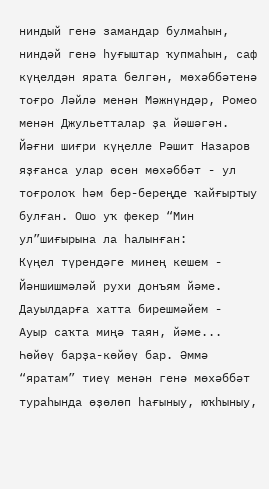ниндый генә замандар булмаһын, ниндәй генә һуғыштар ҡупмаһын, саф күңелдән ярата белгән, мөхәббәтенә тоғро Ләйлә менән Мәжнүндәр, Ромео менән Джульетталар ҙа йәшәгән. Йәғни шиғри күңелле Рәшит Назаров яҙғанса улар өсөн мөхәббәт - ул тоғролоҡ һәм бер-береңде ҡайғыртыу булған. Ошо уҡ фекер “Мин ул”шиғырына ла һалынған:
Күңел түрендәге минең кешем -
Йәншишмәләй рухи донъям йәме.
Дауылдарға хатта бирешмәйем -
Ауыр саҡта миңә таян, йәме...
Һөйөү барҙа-көйөү бар. Әммә “яратам” тиеү менән генә мөхәббәт тураһында өҙөлөп һағыныу, юҡһыныу,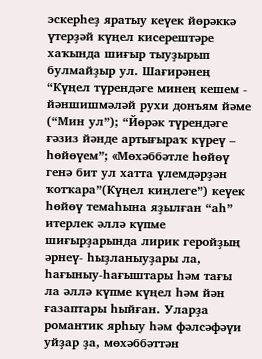эскерһеҙ яратыу кеүек йөрәккә үтерҙәй күңел кисерештәре хаҡында шиғыр тыуҙырып булмайҙыр ул. Шағирәнең “Күңел түрендәге минең кешем - йәншишмәләй рухи донъям йәме (“Мин ул”); “Йөрәк түрендәге ғәзиз йәнде артығыраҡ күреү – һөйөүем”; «Мөхәббәтле һөйөү генә бит ул хатта үлемдәрҙән ҡотҡара”(Күңел киңлеге”) кеүек һөйөү темаһына яҙылған “аһ” итерлек әллә күпме шиғырҙарында лирик геройҙың әрнеү- һыҙланыуҙары ла, һағыныу-һағыштары һәм тағы ла әллә күпме күңел һәм йән ғазаптары һыйған. Уларҙа романтик ярһыу һәм фәлсәфәүи уйҙар ҙа, мөхәббәттән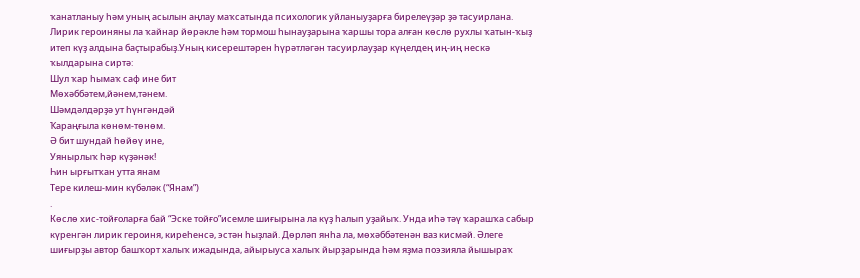ҡанатланыу һәм уның асылын аңлау маҡсатында психологик уйланыуҙарға бирелеүҙәр ҙә тасуирлана. Лирик героиняны ла ҡайнар йөрәкле һәм тормош һынауҙарына ҡаршы тора алған көслө рухлы ҡатын-ҡыҙ итеп күҙ алдына баҫтырабыҙ.Уның кисерештәрен һүрәтләгән тасуирлауҙар күңелдең иң-иң нескә ҡылдарына сиртә:
Шул ҡар һымаҡ саф ине бит
Мөхәббәтем,йәнем,тәнем.
Шәмдәлдәрҙә ут һүнгәндәй
Ҡараңғыла көнөм-төнөм.
Ә бит шундай һөйөү ине,
Уянырлыҡ һәр күҙәнәк!
Һин ырғытҡан утта янам
Тере килеш-мин күбәләк (“Янам”)
.
Көслө хис-тойғоларға бай “Эске тойғо”исемле шиғырына ла күҙ һалып уҙайыҡ. Унда иһә тәү ҡарашҡа сабыр күренгән лирик героиня, киреһенсә, эстән һыҙлай. Дөрләп янһа ла, мөхәббәтенән ваз кисмәй. Әлеге шиғырҙы автор башҡорт халыҡ ижадында, айырыуса халыҡ йырҙарында һәм яҙма поэзияла йышыраҡ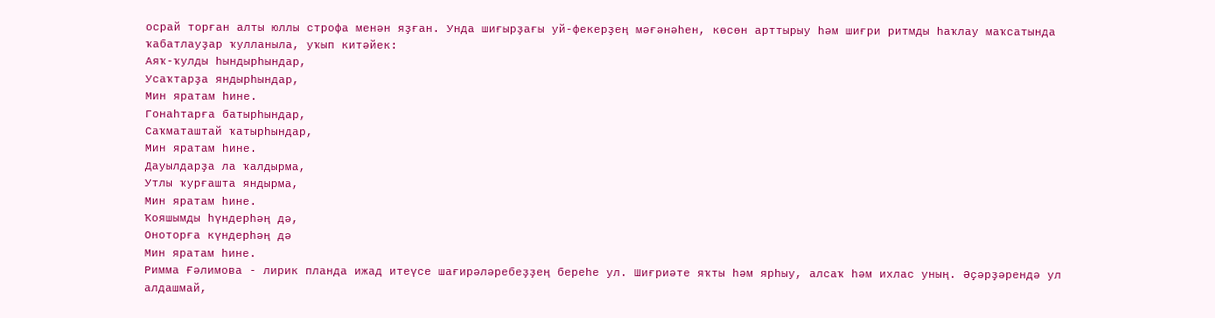осрай торған алты юллы строфа менән яҙған. Унда шиғырҙағы уй-фекерҙең мәғәнәһен, көсөн арттырыу һәм шиғри ритмды һаҡлау маҡсатында ҡабатлауҙар ҡулланыла, уҡып китәйек:
Аяҡ-ҡулды һындырһындар,
Усаҡтарҙа яндырһындар,
Мин яратам һине.
Гонаһтарға батырһындар,
Саҡматаштай ҡатырһындар,
Мин яратам һине.
Дауылдарҙа ла ҡалдырма,
Утлы ҡурғашта яндырма,
Мин яратам һине.
Ҡояшымды һүндерһәң дә,
Оноторға күндерһәң дә
Мин яратам һине.
Римма Ғәлимова - лирик планда ижад итеүсе шағирәләребеҙҙең береһе ул. Шиғриәте яҡты һәм ярһыу, алсаҡ һәм ихлас уның. Әҫәрҙәрендә ул алдашмай,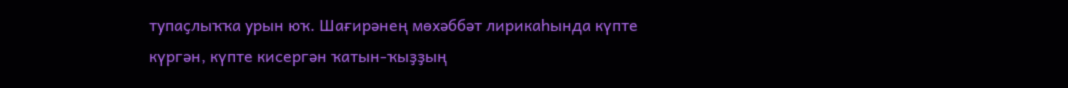тупаҫлыҡҡа урын юҡ. Шағирәнең мөхәббәт лирикаһында күпте күргән, күпте кисергән ҡатын-ҡыҙҙың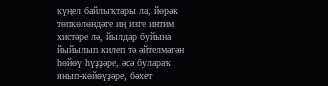күңел байлыҡтары ла, йөрәк төпкөлөндәге иң изге интим хистәре лә, йылдар буйына йыйылып килеп тә әйтелмәгән һөйөү һүҙҙәре, әсә булараҡ янып-көйөүҙәре, бәхет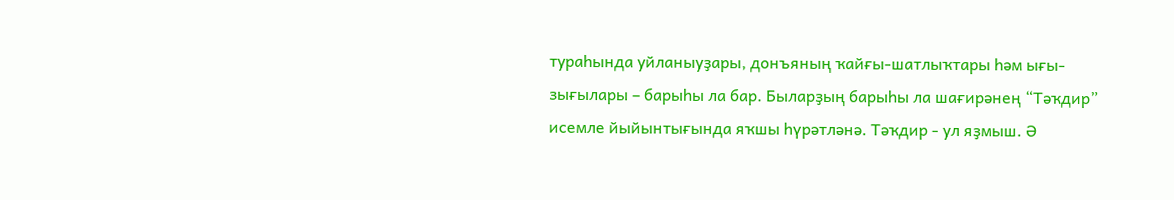тураһында уйланыуҙары, донъяның ҡайғы-шатлыҡтары һәм ығы-зығылары – барыһы ла бар. Быларҙың барыһы ла шағирәнең “Тәҡдир” исемле йыйынтығында яҡшы һүрәтләнә. Тәҡдир - ул яҙмыш. Ә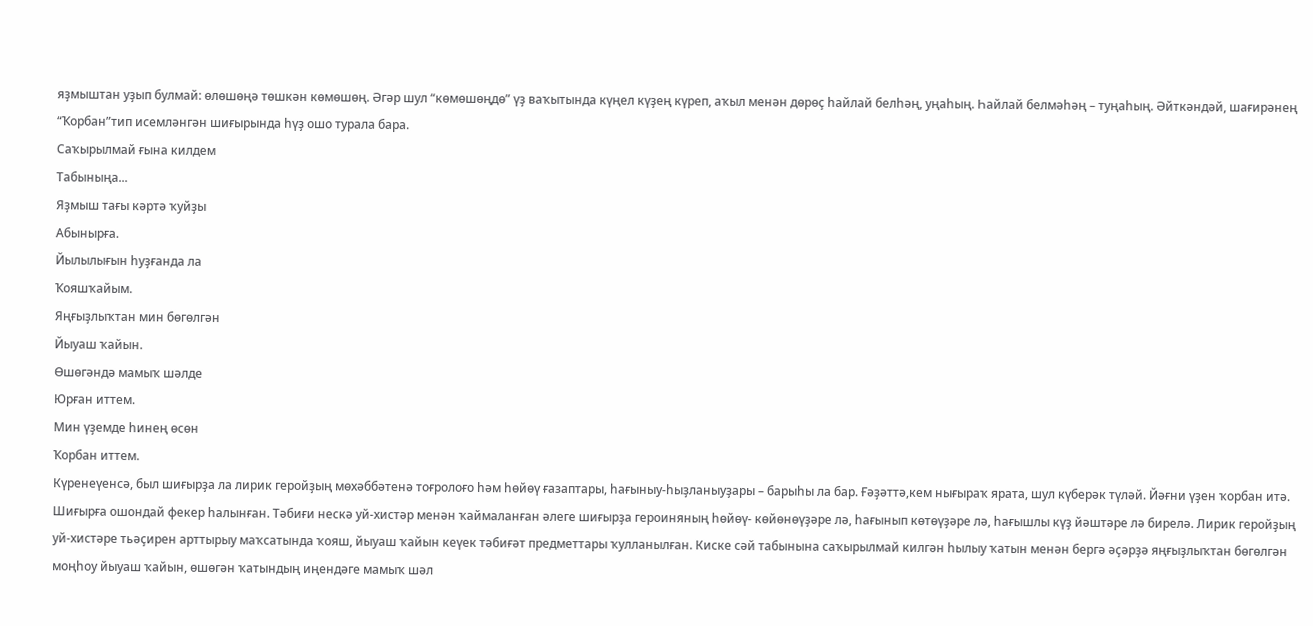яҙмыштан уҙып булмай: өлөшөңә төшкән көмөшөң. Әгәр шул “көмөшөңдө” үҙ ваҡытында күңел күҙең күреп, аҡыл менән дөрөҫ һайлай белһәң, уңаһың. Һайлай белмәһәң – туңаһың. Әйткәндәй, шағирәнең “Ҡорбан”тип исемләнгән шиғырында һүҙ ошо турала бара.
Саҡырылмай ғына килдем
Табыныңа...
Яҙмыш тағы кәртә ҡуйҙы
Абынырға.
Йылылығын һуҙғанда ла
Ҡояшҡайым.
Яңғыҙлыҡтан мин бөгөлгән
Йыуаш ҡайын.
Өшөгәндә мамыҡ шәлде
Юрған иттем.
Мин үҙемде һинең өсөн
Ҡорбан иттем.
Күренеүенсә, был шиғырҙа ла лирик геройҙың мөхәббәтенә тоғролоғо һәм һөйөү ғазаптары, һағыныу-һыҙланыуҙары – барыһы ла бар. Ғәҙәттә,кем нығыраҡ ярата, шул күберәк түләй. Йәғни үҙен ҡорбан итә. Шиғырға ошондай фекер һалынған. Тәбиғи нескә уй-хистәр менән ҡаймаланған әлеге шиғырҙа героиняның һөйөү- көйөнөүҙәре лә, һағынып көтөүҙәре лә, һағышлы күҙ йәштәре лә бирелә. Лирик геройҙың уй-хистәре тьәҫирен арттырыу маҡсатында ҡояш, йыуаш ҡайын кеүек тәбиғәт предметтары ҡулланылған. Киске сәй табынына саҡырылмай килгән һылыу ҡатын менән бергә әҫәрҙә яңғыҙлыҡтан бөгөлгән моңһоу йыуаш ҡайын, өшөгән ҡатындың иңендәге мамыҡ шәл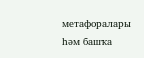метафоралары һәм башҡа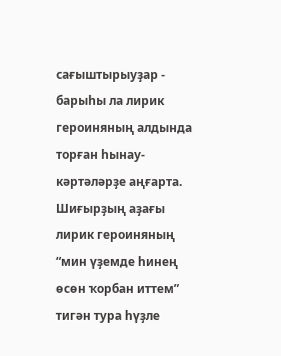сағыштырыуҙар - барыһы ла лирик героиняның алдында торған һынау- кәртәләрҙе аңғарта. Шиғырҙың аҙағы лирик героиняның “мин үҙемде һинең өсөн ҡорбан иттем” тигән тура һүҙле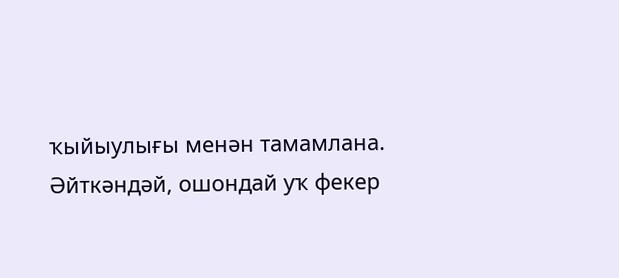ҡыйыулығы менән тамамлана.
Әйткәндәй, ошондай уҡ фекер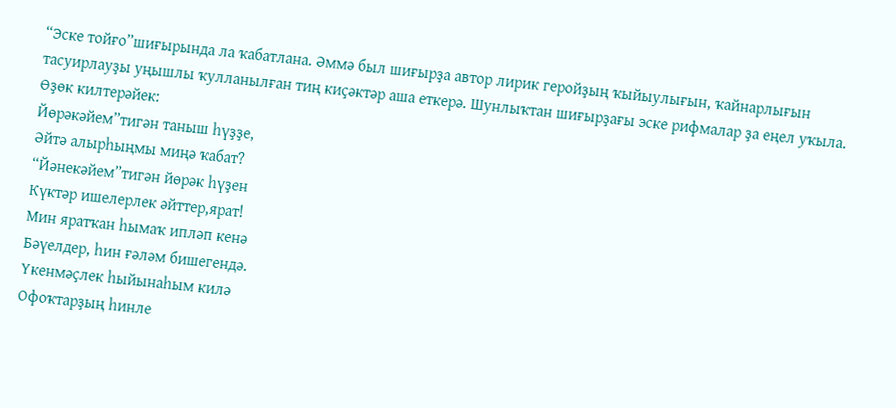“Эске тойғо”шиғырында ла ҡабатлана. Әммә был шиғырҙа автор лирик геройҙың ҡыйыулығын, ҡайнарлығын тасуирлауҙы уңышлы ҡулланылған тиң киҫәктәр аша еткерә. Шунлыҡтан шиғырҙағы эске рифмалар ҙа еңел уҡыла. Өҙөк килтерәйек:
Йөрәкәйем”тигән таныш һүҙҙе,
Әйтә алырһыңмы миңә ҡабат?
“Йәнекәйем”тигән йөрәк һүҙен
Күктәр ишелерлек әйттер,ярат!
Мин яратҡан һымаҡ ипләп кенә
Бәүелдер, һин ғәләм бишегендә.
Үкенмәҫлек һыйынаһым килә
Офоҡтарҙың һинле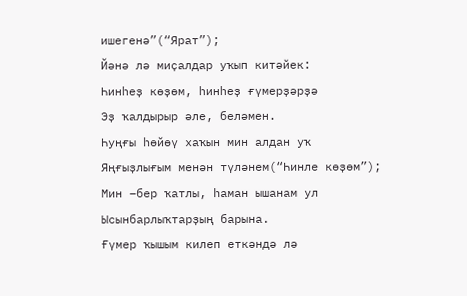ишегенә”(“Ярат”);
Йәнә лә миҫалдар уҡып китәйек:
Һинһеҙ көҙөм, һинһеҙ ғүмерҙәрҙә
Эҙ ҡалдырыр әле, беләмен.
Һуңғы һөйөү хаҡын мин алдан уҡ
Яңғыҙлығым менән түләнем(“Һинле көҙөм”);
Мин –бер ҡатлы, һаман ышанам ул
Ысынбарлыҡтарҙың барына.
Ғүмер ҡышым килеп еткәндә лә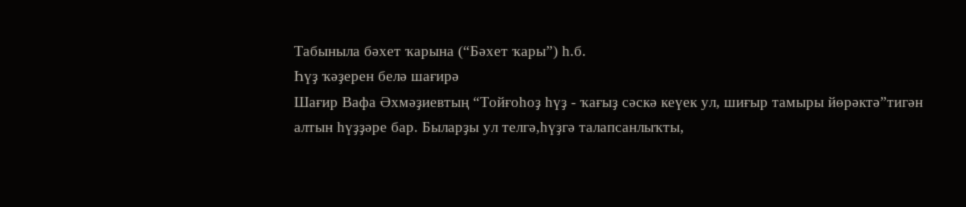Табыныла бәхет ҡарына (“Бәхет ҡары”) һ.б.
Һүҙ ҡәҙерен белә шағирә
Шағир Вафа Әхмәҙиевтың “Тойғоһоҙ һүҙ - ҡағыҙ сәскә кеүек ул, шиғыр тамыры йөрәктә”тигән алтын һүҙҙәре бар. Быларҙы ул телгә,һүҙгә талапсанлыҡты,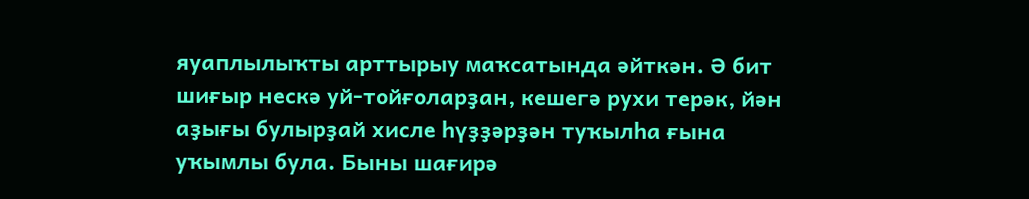яуаплылыҡты арттырыу маҡсатында әйткән. Ә бит шиғыр нескә уй-тойғоларҙан, кешегә рухи терәк, йән аҙығы булырҙай хисле һүҙҙәрҙән туҡылһа ғына уҡымлы була. Быны шағирә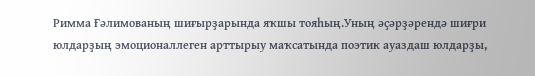Римма Ғәлимованың шиғырҙарында яҡшы тояһың.Уның әҫәрҙәрендә шиғри юлдарҙың эмоционаллеген арттырыу маҡсатында поэтик ауаздаш юлдарҙы,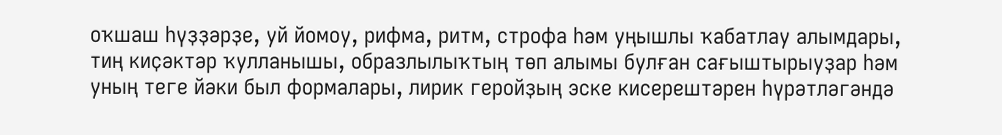оҡшаш һүҙҙәрҙе, уй йомоу, рифма, ритм, строфа һәм уңышлы ҡабатлау алымдары, тиң киҫәктәр ҡулланышы, образлылыҡтың төп алымы булған сағыштырыуҙар һәм уның теге йәки был формалары, лирик геройҙың эске кисерештәрен һүрәтләгәндә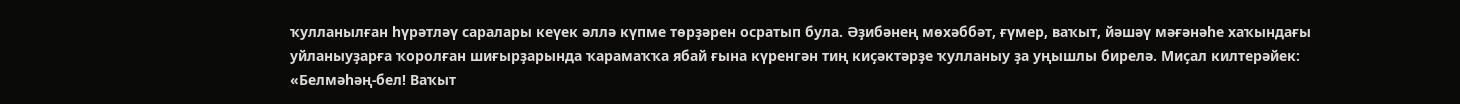ҡулланылған һүрәтләү саралары кеүек әллә күпме төрҙәрен осратып була. Әҙибәнең мөхәббәт, ғүмер, ваҡыт, йәшәү мәғәнәһе хаҡындағы уйланыуҙарға ҡоролған шиғырҙарында ҡарамаҡҡа ябай ғына күренгән тиң киҫәктәрҙе ҡулланыу ҙа уңышлы бирелә. Миҫал килтерәйек:
«Белмәһәң-бел! Ваҡыт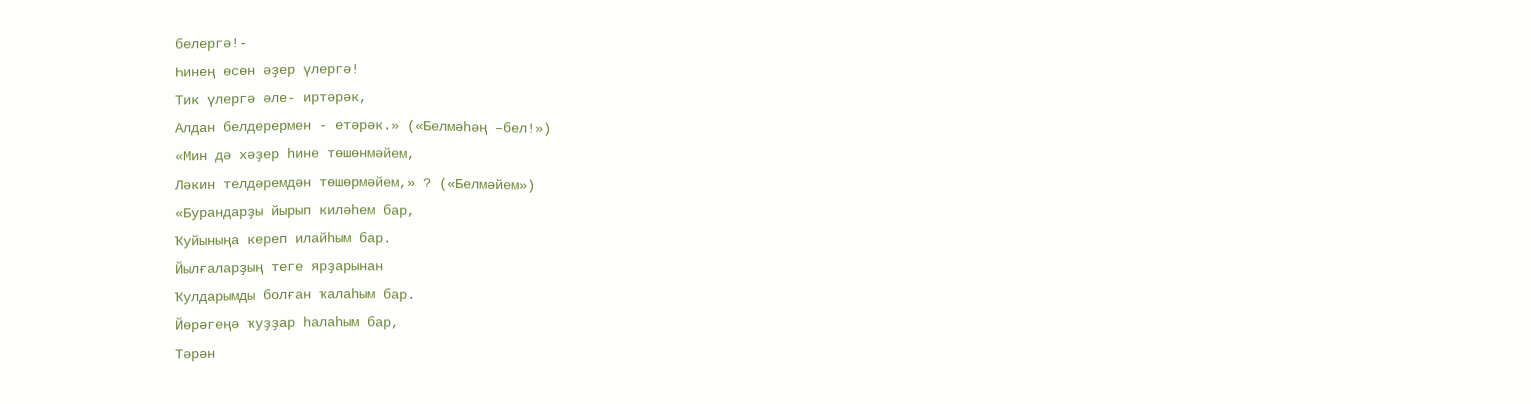белергә!-
Һинең өсөн әҙер үлергә!
Тик үлергә әле- иртәрәк,
Алдан белдерермен - етәрәк.» («Белмәһәң –бел!»)
«Мин дә хәҙер һине төшөнмәйем,
Ләкин телдәремдән төшөрмәйем,» ? («Белмәйем»)
«Бурандарҙы йырып киләһем бар,
Ҡуйыныңа кереп илайһым бар.
Йылғаларҙың теге ярҙарынан
Ҡулдарымды болған ҡалаһым бар.
Йөрәгеңә ҡуҙҙар һалаһым бар,
Тәрән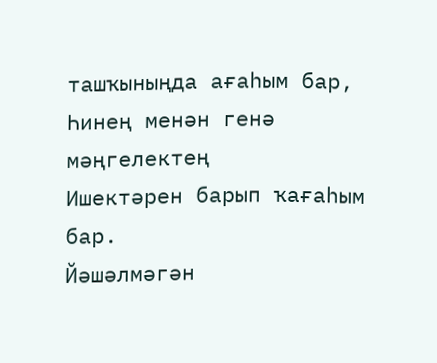ташҡыныңда ағаһым бар,
Һинең менән генә мәңгелектең
Ишектәрен барып ҡағаһым бар.
Йәшәлмәгән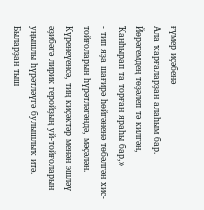ғүмер иҫәбенә
Ала ҡарғаларҙан алаһым бар.
Йөрәгемдең төҙәлеп тә килгән,
Ҡанһырап та торған яраһы бар,»
- тип яҙа шағирә һөйгәненә төбәлгән хис-тойғоларын һүрәтләгәндә, мәҫәлән. Күренеүенсә, тиң киҫәктәр менән эшләү әҙибәгә лирик геройҙың уй-тойғоларын уңышлы һүрәтләүгә булышлыҡ итә. Быларҙан тыш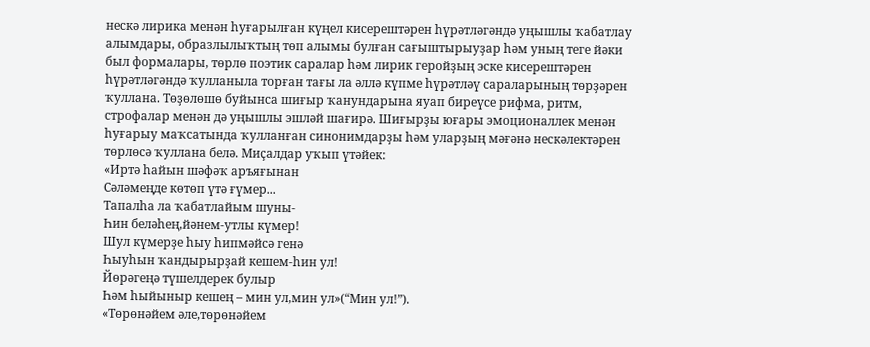нескә лирика менән һуғарылған күңел кисерештәрен һүрәтләгәндә уңышлы ҡабатлау алымдары, образлылыҡтың төп алымы булған сағыштырыуҙар һәм уның теге йәки был формалары, төрлө поэтик саралар һәм лирик геройҙың эске кисерештәрен һүрәтләгәндә ҡулланыла торған тағы ла әллә күпме һүрәтләү сараларының төрҙәрен ҡуллана. Төҙөлөшө буйынса шиғыр ҡанундарына яуап биреүсе рифма, ритм, строфалар менән дә уңышлы эшләй шағирә. Шиғырҙы юғары эмоционаллек менән һуғарыу маҡсатында ҡулланған синонимдарҙы һәм уларҙың мәғәнә нескәлектәрен төрлөсә ҡуллана белә. Миҫалдар уҡып үтәйек:
«Иртә һайын шәфәҡ аръяғынан
Сәләмеңде көтөп үтә ғүмер...
Тапалһа ла ҡабатлайым шуны-
Һин беләһең,йәнем-утлы күмер!
Шул күмерҙе һыу һипмәйсә генә
Һыуһын ҡандырырҙай кешем-һин ул!
Йөрәгеңә түшелдерек булыр
Һәм һыйыныр кешең – мин ул,мин ул»(“Мин ул!”).
«Төрөнәйем әле,төрөнәйем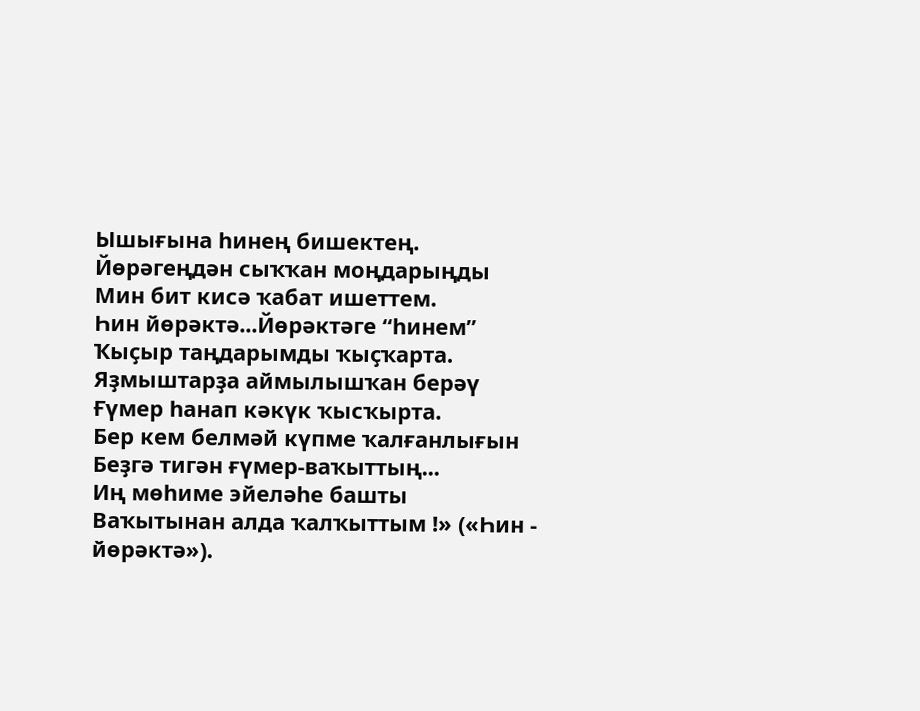Ышығына һинең бишектең.
Йөрәгеңдән сыҡҡан моңдарыңды
Мин бит кисә ҡабат ишеттем.
Һин йөрәктә...Йөрәктәге “һинем”
Ҡыҫыр таңдарымды ҡыҫҡарта.
Яҙмыштарҙа аймылышҡан берәү
Ғүмер һанап кәкүк ҡысҡырта.
Бер кем белмәй күпме ҡалғанлығын
Беҙгә тигән ғүмер-ваҡыттың...
Иң мөһиме эйеләһе башты
Ваҡытынан алда ҡалҡыттым !» («Һин - йөрәктә»).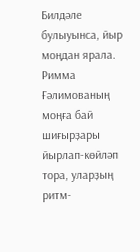Билдәле булыуынса, йыр моңдан ярала. Римма Ғәлимованың моңға бай шиғырҙары йырлап-көйләп тора, уларҙың ритм-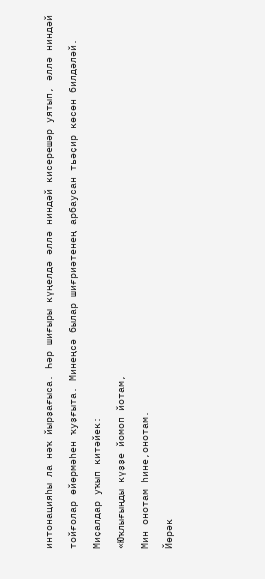интонацияһы ла нәҡ йырҙағыса. Һәр шиғыры күңелдә әллә ниндәй кисерешәр уятып, әллә ниндәй тойғолар өйөрмәһен ҡуҙғыта. Минеңсә былар шиғриәтенең арбаусан тьәҫир көсөн билдәләй. Миҫалдар уҡып китәйек:
«Юҡлығыңды күҙҙе йомоп йотам,
Мин онотам һине,онотам.
Йөрәк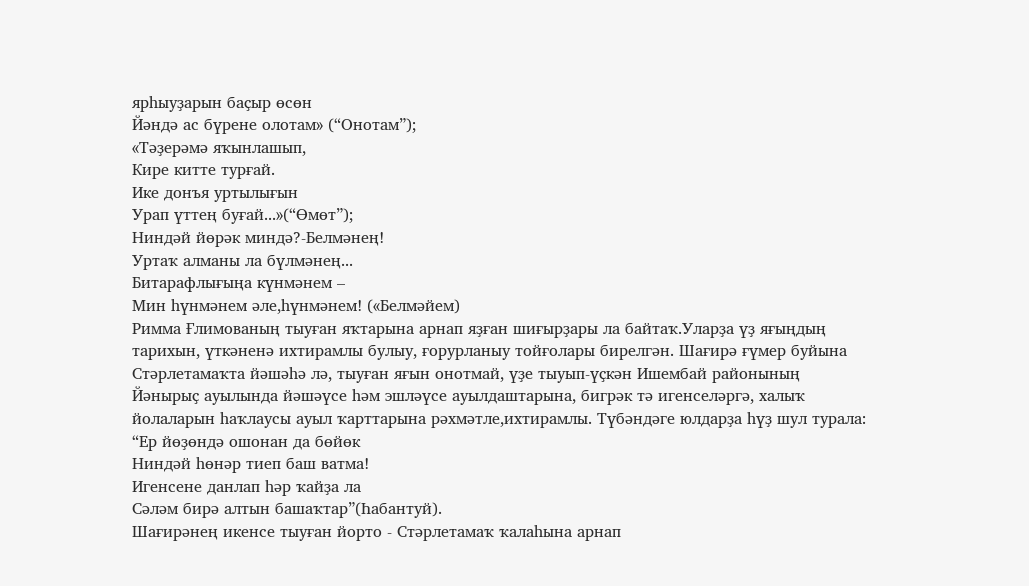ярһыуҙарын баҫыр өсөн
Йәндә ас бүрене олотам» (“Онотам”);
«Тәҙерәмә яҡынлашып,
Кире китте турғай.
Ике донъя уртылығын
Урап үттең буғай...»(“Өмөт”);
Ниндәй йөрәк миндә?-Белмәнең!
Уртаҡ алманы ла бүлмәнең...
Битарафлығыңа күнмәнем –
Мин һүнмәнем әле,һүнмәнем! («Белмәйем)
Римма Ғлимованың тыуған яҡтарына арнап яҙған шиғырҙары ла байтаҡ.Уларҙа үҙ яғыңдың тарихын, үткәненә ихтирамлы булыу, ғорурланыу тойғолары бирелгән. Шағирә ғүмер буйына Стәрлетамаҡта йәшәһә лә, тыуған яғын онотмай, үҙе тыуып-үҫкән Ишембай районының Йәнырыҫ ауылында йәшәүсе һәм эшләүсе ауылдаштарына, бигрәк тә игенселәргә, халыҡ йолаларын һаҡлаусы ауыл ҡарттарына рәхмәтле,ихтирамлы. Түбәндәге юлдарҙа һүҙ шул турала:
“Ер йөҙөндә ошонан да бөйөк
Ниндәй һөнәр тиеп баш ватма!
Игенсене данлап һәр ҡайҙа ла
Сәләм бирә алтын башаҡтар”(Һабантуй).
Шағирәнең икенсе тыуған йорто - Стәрлетамаҡ ҡалаһына арнап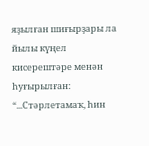яҙылған шиғырҙары ла йылы күңел кисерештәре менән һуғырылған:
“...Стәрлетамаҡ, һин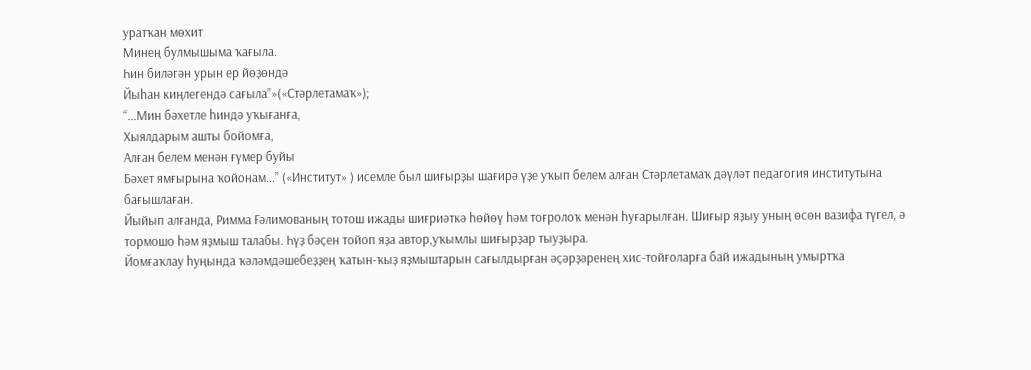уратҡан мөхит
Минең булмышыма ҡағыла.
Һин биләгән урын ер йөҙөндә
Йыһан киңлегендә сағыла”»(«Стәрлетамаҡ»);
“...Мин бәхетле һиндә уҡығанға,
Хыялдарым ашты бойомға,
Алған белем менән ғүмер буйы
Бәхет ямғырына ҡойонам...” («Институт» ) исемле был шиғырҙы шағирә үҙе уҡып белем алған Стәрлетамаҡ дәүләт педагогия институтына бағышлаған.
Йыйып алғанда, Римма Ғәлимованың тотош ижады шиғриәткә һөйөү һәм тоғролоҡ менән һуғарылған. Шиғыр яҙыу уның өсөн вазифа түгел, ә тормошо һәм яҙмыш талабы. Һүҙ бәҫен тойоп яҙа автор,уҡымлы шиғырҙар тыуҙыра.
Йомғаҡлау һуңында ҡәләмдәшебеҙҙең ҡатын-ҡыҙ яҙмыштарын сағылдырған әҫәрҙәренең хис-тойғоларға бай ижадының умыртҡа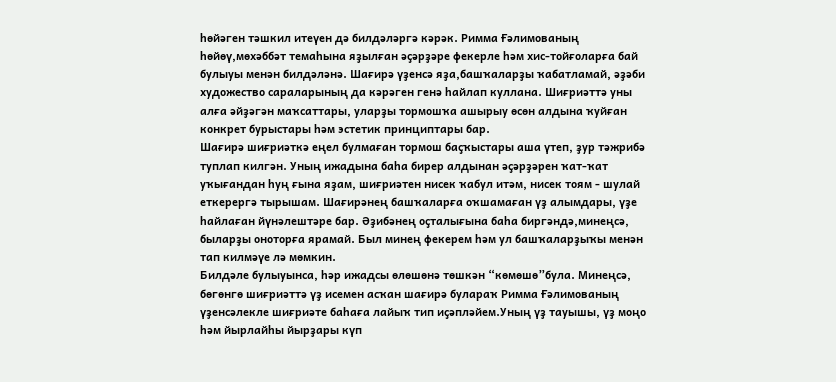һөйәген тәшкил итеүен дә билдәләргә кәрәк. Римма Ғәлимованың һөйөү,мөхәббәт темаһына яҙылған әҫәрҙәре фекерле һәм хис-тойғоларға бай булыуы менән билдәләнә. Шағирә үҙенсә яҙа,башҡаларҙы ҡабатламай, әҙәби художество сараларының да кәрәген генә һайлап куллана. Шиғриәттә уны алға әйҙәгән маҡсаттары, уларҙы тормошҡа ашырыу өсөн алдына ҡуйған конкрет бурыстары һәм эстетик принциптары бар.
Шағирә шиғриәткә еңел булмаған тормош баҫҡыстары аша үтеп, ҙур тәжрибә туплап килгән. Уның ижадына баһа бирер алдынан әҫәрҙәрен ҡат-ҡат уҡығандан һуң ғына яҙам, шиғриәтен нисек ҡабул итәм, нисек тоям - шулай еткерергә тырышам. Шағирәнең башҡаларға оҡшамаған үҙ алымдары, үҙе һайлаған йүнәлештәре бар. Әҙибәнең оҫталығына баһа биргәндә,минеңсә, быларҙы оноторға ярамай. Был минең фекерем һәм ул башҡаларҙыҡы менән тап килмәүе лә мөмкин.
Билдәле булыуынса, һәр ижадсы өлөшөнә төшкән “көмөшө”була. Минеңсә, бөгөнгө шиғриәттә үҙ исемен асҡан шағирә булараҡ Римма Ғәлимованың үҙенсәлекле шиғриәте баһаға лайыҡ тип иҫәпләйем.Уның үҙ тауышы, үҙ моңо һәм йырлайһы йырҙары күп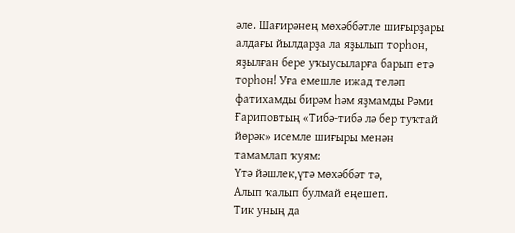әле. Шағирәнең мөхәббәтле шиғырҙары алдағы йылдарҙа ла яҙылып торһон, яҙылған бере уҡыусыларға барып етә торһон! Уға емешле ижад теләп фатихамды бирәм һәм яҙмамды Рәми Ғариповтың «Тибә-тибә лә бер туҡтай йөрәк» исемле шиғыры менән тамамлап ҡуям:
Үтә йәшлек,үтә мөхәббәт тә,
Алып ҡалып булмай еңешеп.
Тик уның да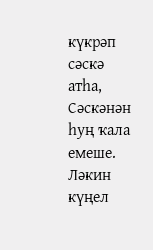күкрәп сәскә атһа,
Сәскәнән һуң ҡала емеше.
Ләкин күңел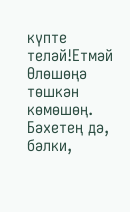күпте теләй!Етмәй
Өлөшөңә төшкән көмөшөң.
Бәхетең дә, бәлки,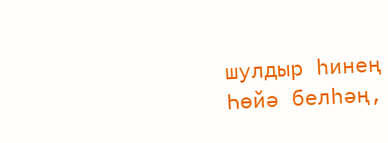шулдыр һинең
Һөйә белһәң,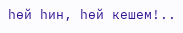һөй һин, һөй кешем!..